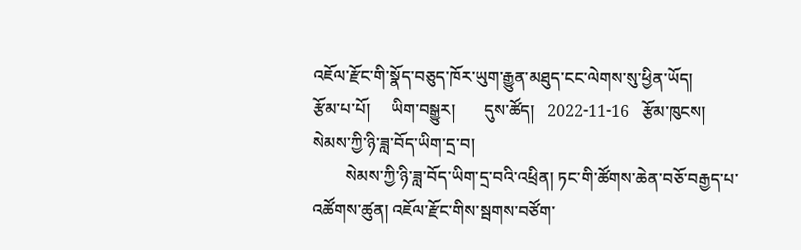འཇོལ་རྫོང་གི་སྣོད་བཅུད་ཁོར་ཡུག་རྒྱུན་མཐུད་ངང་ལེགས་སུ་ཕྱིན་ཡོད།
རྩོམ་པ་པོ།     ཡིག་བསྒྱུར།       དུས་ཚོད།   2022-11-16   རྩོམ་ཁུངས།    སེམས་ཀྱི་ཉི་ཟླ་བོད་ཡིག་དྲ་བ།
        སེམས་ཀྱི་ཉི་ཟླ་བོད་ཡིག་དྲ་བའི་འཕྲིན། ཏང་གི་ཚོགས་ཆེན་བཅོ་བརྒྱད་པ་འཚོགས་ཚུན། འཇོལ་རྫོང་གིས་སྦགས་བཙོག་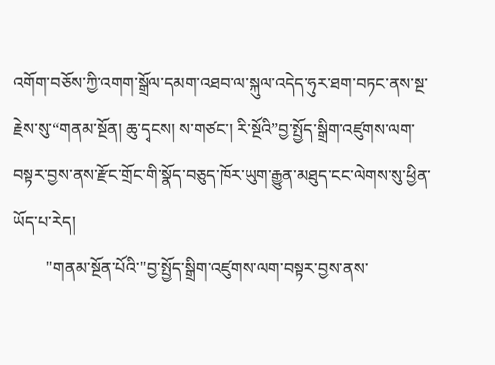འགོག་བཅོས་ཀྱི་འགག་སྒྲོལ་དམག་འཐབ་ལ་སྐུལ་འདེད་ཧུར་ཐག་བཏང་ནས་སྔ་རྗེས་སུ་“གནམ་སྔོན། ཆུ་དྭངས། ས་གཙང་། རི་སྔོའི”བྱ་སྤྱོད་སྒྲིག་འཛུགས་ལག་བསྟར་བྱས་ནས་རྫོང་གྲོང་གི་སྣོད་བཅུད་ཁོར་ཡུག་རྒྱུན་མཐུད་ངང་ལེགས་སུ་ཕྱིན་ཡོད་པ་རེད།
        "གནམ་སྔོན་པོའི་"བྱ་སྤྱོད་སྒྲིག་འཛུགས་ལག་བསྟར་བྱས་ནས་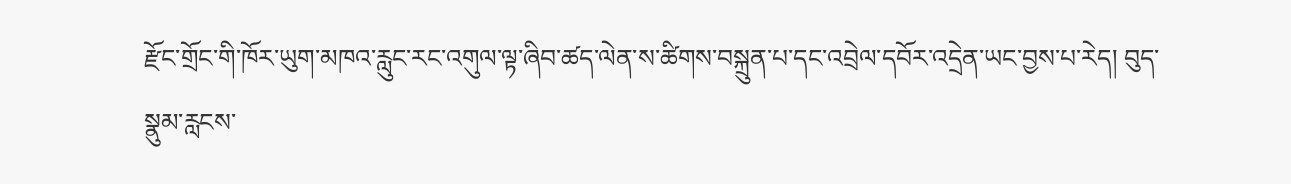རྫོང་གྲོང་གི་ཁོར་ཡུག་མཁའ་རླུང་རང་འགུལ་ལྟ་ཞིབ་ཚད་ལེན་ས་ཚིགས་བསྐྲུན་པ་དང་འབྲེལ་དབོར་འདྲེན་ཡང་བྱས་པ་རེད། བུད་སྣུམ་རླངས་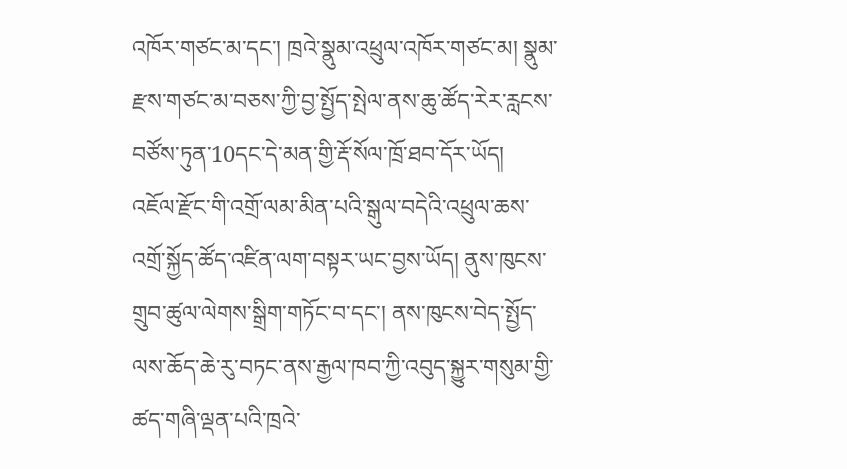འཁོར་གཙང་མ་དང་། ཁྲའེ་སྣུམ་འཕྲུལ་འཁོར་གཙང་མ། སྣུམ་རྫས་གཙང་མ་བཅས་ཀྱི་བྱ་སྤྱོད་སྤེལ་ནས་ཆུ་ཚོད་རེར་རླངས་བཙོས་ཏུན་10དང་དེ་མན་གྱི་རྡོ་སོལ་ཁྲོ་ཐབ་དོར་ཡོད།   འཇོལ་རྫོང་གི་འགྲོ་ལམ་མིན་པའི་སྒུལ་བདེའི་འཕྲུལ་ཆས་འགྲོ་སྐྱོད་ཚོད་འཛིན་ལག་བསྟར་ཡང་བྱས་ཡོད། ནུས་ཁུངས་གྲུབ་ཚུལ་ལེགས་སྒྲིག་གཏོང་བ་དང་། ནས་ཁུངས་བེད་སྤྱོད་ལས་ཆོད་ཆེ་རུ་བཏང་ནས་རྒྱལ་ཁབ་ཀྱི་འབུད་སྐྱུར་གསུམ་གྱི་ཚད་གཞི་ལྡན་པའི་ཁྲའེ་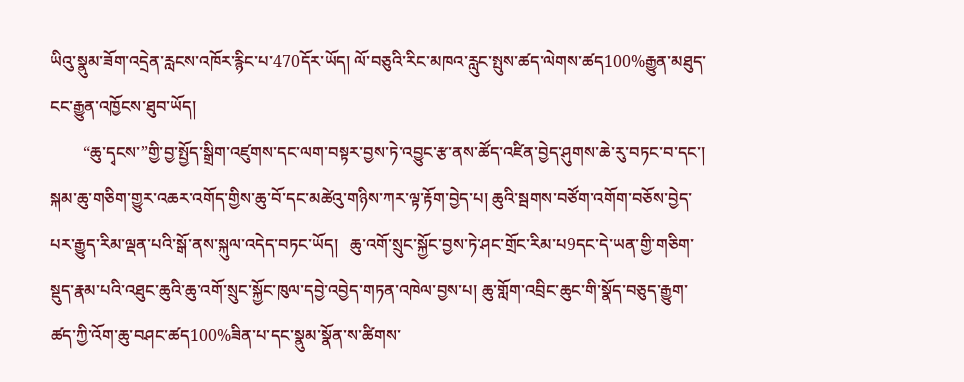ཡིའུ་སྣུམ་ཟོག་འདྲེན་རླངས་འཁོར་རྙིང་པ་470དོར་ཡོད། ལོ་བཅུའི་རིང་མཁའ་རླུང་སྤུས་ཚད་ལེགས་ཚད100%རྒྱུན་མཐུད་ངང་རྒྱུན་འཁྱོངས་ཐུབ་ཡོད།
        “ཆུ་དྭངས་”གྱི་བྱ་སྤྱོད་སྒྲིག་འཛུགས་དང་ལག་བསྟར་བྱས་ཏེ་འབྱུང་རྩ་ནས་ཚོད་འཛིན་བྱེད་ཤུགས་ཆེ་རུ་བཏང་བ་དང་། སྐམ་ཆུ་གཅིག་གྱུར་འཆར་འགོད་གྱིས་ཆུ་བོ་དང་མཚེའུ་གཉིས་ཀར་ལྟ་རྟོག་བྱེད་པ། ཆུའི་སྦགས་བཙོག་འགོག་བཅོས་བྱེད་པར་རྒྱུད་རིམ་ལྡན་པའི་སྒོ་ནས་སྐུལ་འདེད་བཏང་ཡོད།   ཆུ་འགོ་སྲུང་སྐྱོང་བྱས་ཏེ་ཤང་གྲོང་རིམ་པ9དང་དེ་ཡན་གྱི་གཅིག་སྡུད་རྣམ་པའི་འཐུང་ཆུའི་ཆུ་འགོ་སྲུང་སྐྱོང་ཁུལ་དབྱེ་འབྱེད་གཏན་འཁེལ་བྱས་པ། ཆུ་གློག་འབྲིང་ཆུང་གི་སྣོད་བཅུད་རྒྱུག་ཚད་ཀྱི་འོག་ཆུ་བཤང་ཚད100%ཟིན་པ་དང་སྣུམ་སྣོན་ས་ཚིགས་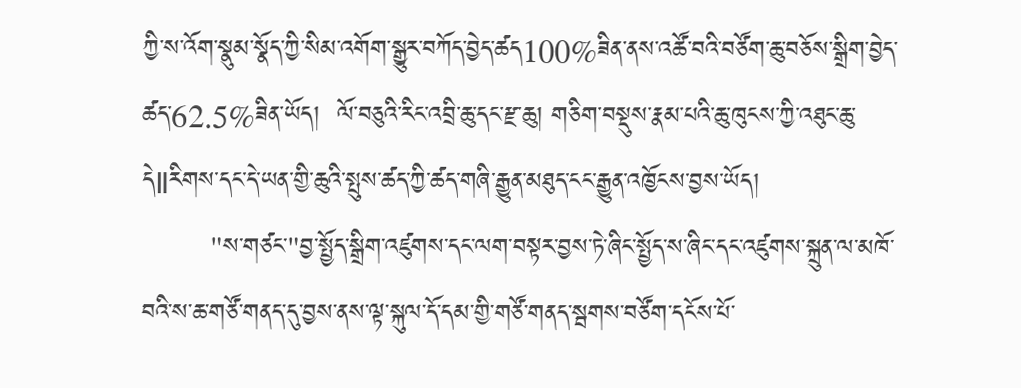ཀྱི་ས་འོག་སྣུམ་སྣོད་ཀྱི་སིམ་འགོག་སྒྱུར་བཀོད་བྱེད་ཚད100%ཟིན་ནས་འཚོ་བའི་བཙོག་ཆུ་བཅོས་སྒྲིག་བྱེད་ཚད་62.5%ཟིན་ཡོད།  ལོ་བཅུའི་རིང་འབྲི་ཆུ་དང་རྫ་ཆུ། གཅིག་བསྡུས་རྣམ་པའི་ཆུ་ཁུངས་ཀྱི་འཐུང་ཆུ་དེⅡརིགས་དང་དེ་ཡན་གྱི་ཆུའི་སྤུས་ཚད་ཀྱི་ཚད་གཞི་རྒྱུན་མཐུད་ངང་རྒྱུན་འཁྱོངས་བྱས་ཡོད།
        "ས་གཙང་"བྱ་སྤྱོད་སྒྲིག་འཛུགས་དང་ལག་བསྟར་བྱས་ཏེ་ཞིང་སྤྱོད་ས་ཞིང་དང་འཛུགས་སྐྲུན་ལ་མཁོ་བའི་ས་ཆ་གཙོ་གནད་དུ་བྱས་ནས་ལྟ་སྐུལ་དོ་དམ་གྱི་གཙོ་གནད་སྦགས་བཙོག་དངོས་པོ་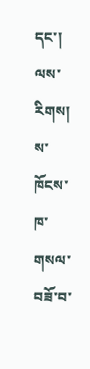དང་། ལས་རིགས། ས་ཁོངས་ཁ་གསལ་བཟོ་བ་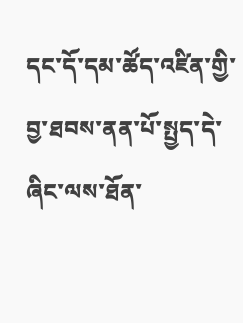དང་དོ་དམ་ཚོད་འཛིན་གྱི་བྱ་ཐབས་ནན་པོ་སྤྱད་དེ་ཞིང་ལས་ཐོན་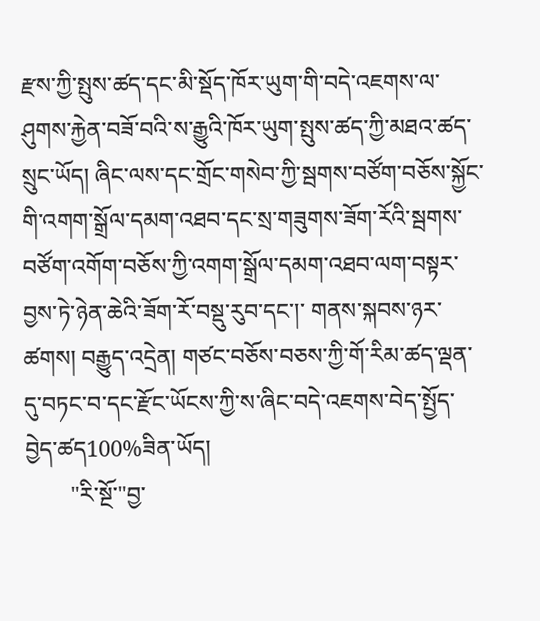རྫས་ཀྱི་སྤུས་ཚད་དང་མི་སྡོད་ཁོར་ཡུག་གི་བདེ་འཇགས་ལ་ཤུགས་རྐྱེན་བཟོ་བའི་ས་རྒྱུའི་ཁོར་ཡུག་སྤུས་ཚད་ཀྱི་མཐའ་ཚད་སྲུང་ཡོད། ཞིང་ལས་དང་གྲོང་གསེབ་ཀྱི་སྦགས་བཙོག་བཅོས་སྐྱོང་གི་འགག་སྒྲོལ་དམག་འཐབ་དང་སྲ་གཟུགས་ཟོག་རོའི་སྦགས་བཙོག་འགོག་བཅོས་ཀྱི་འགག་སྒྲོལ་དམག་འཐབ་ལག་བསྟར་བྱས་ཏེ་ཉེན་ཆེའི་ཟོག་རོ་བསྡུ་རུབ་དང་།་ གནས་སྐབས་ཉར་ཚགས། བརྒྱུད་འདྲེན། གཙང་བཅོས་བཅས་ཀྱི་གོ་རིམ་ཚད་ལྡན་དུ་བཏང་བ་དང་རྫོང་ཡོངས་ཀྱི་ས་ཞིང་བདེ་འཇགས་བེད་སྤྱོད་བྱེད་ཚད100%ཟིན་ཡོད།
        "རི་སྔོ་"བྱ་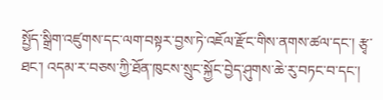སྤྱོད་སྒྲིག་འཛུགས་དང་ལག་བསྟར་བྱས་ཏེ་འཇོལ་རྫོང་གིས་ནགས་ཚལ་དང་། རྩྭ་ཐང་། འདམ་ར་བཅས་ཀྱི་ཐོན་ཁུངས་སྲུང་སྐྱོང་བྱེད་ཤུགས་ཆེ་རུ་བཏང་བ་དང་།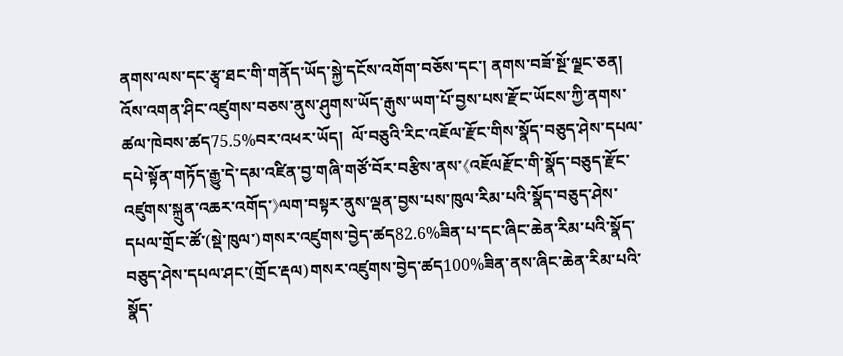ནགས་ལས་དང་རྩྭ་ཐང་གི་གནོད་ཡོད་སྐྱེ་དངོས་འགོག་བཅོས་དང་། ནགས་བཟོ་སྔོ་ལྗང་ཅན། འོས་འགན་ཤིང་འཛུགས་བཅས་ནུས་ཤུགས་ཡོད་རྒུས་ཡག་པོ་བྱས་པས་རྫོང་ཡོངས་ཀྱི་ནགས་ཚལ་ཁེབས་ཚད75.5%བར་འཕར་ཡོད།  ལོ་བཅུའི་རིང་འཇོལ་རྫོང་གིས་སྣོད་བཅུད་ཤེས་དཔལ་དཔེ་སྟོན་གཏོད་རྒྱུ་དེ་དམ་འཛིན་བྱ་གཞི་གཙོ་བོར་བརྩིས་ནས་《འཇོལརྫོང་གི་སྣོད་བཅུད་རྫོང་འཛུགས་སྐྲུན་འཆར་འགོད་》ལག་བསྟར་ནུས་ལྡན་བྱས་པས་ཁུལ་རིམ་པའི་སྣོད་བཅུད་ཤེས་དཔལ་གྲོང་ཚོ་(སྡེ་ཁུལ་)གསར་འཛུགས་བྱེད་ཚད82.6%ཟིན་པ་དང་ཞིང་ཆེན་རིམ་པའི་སྣོད་བཅུད་ཤེས་དཔལ་ཤང་(གྲོང་རྡལ)གསར་འཛུགས་བྱེད་ཚད100%ཟིན་ནས་ཞིང་ཆེན་རིམ་པའི་སྣོད་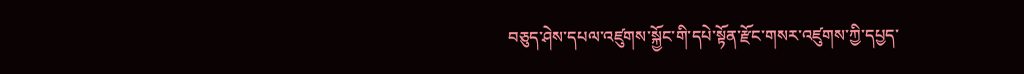བཅུད་ཤེས་དཔལ་འཛུགས་སྐྱོང་གི་དཔེ་སྟོན་རྫོང་གསར་འཛུགས་ཀྱི་དཔྱད་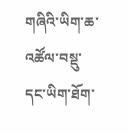གཞིའི་ཡིག་ཆ་འཚོལ་བསྡུ་དང་ཡིག་ཐོག་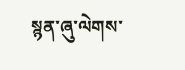སྙན་ཞུ་ལེགས་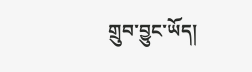གྲུབ་བྱུང་ཡོད།